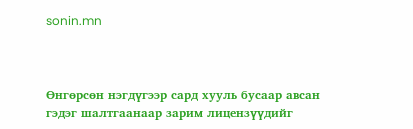sonin.mn



Өнгөрсөн нэгдүгээр сард хууль бусаар авсан гэдэг шалтгаанаар зарим лицензүүдийг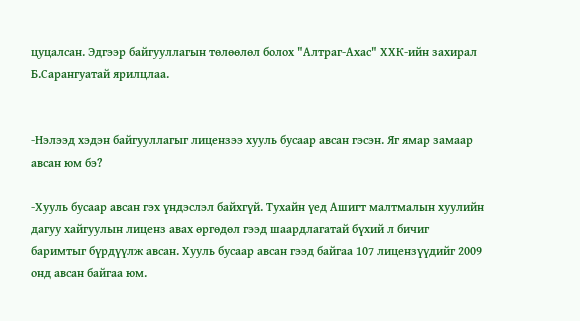цуцалсан. Эдгээр байгууллагын төлөөлөл болох "Алтраг-Ахас" ХХК-ийн захирал Б.Сарангуатай ярилцлаа.


-Нэлээд хэдэн байгууллагыг лицензээ хууль бусаар авсан гэсэн. Яг ямар замаар авсан юм бэ?

-Хууль бусаар авсан гэх үндэслэл байхгүй. Тухайн үед Ашигт малтмалын хуулийн дагуу хайгуулын лиценз авах өргөдөл гээд шаардлагатай бүхий л бичиг баримтыг бүрдүүлж авсан. Хууль бусаар авсан гээд байгаа 107 лицензүүдийг 2009 онд авсан байгаа юм.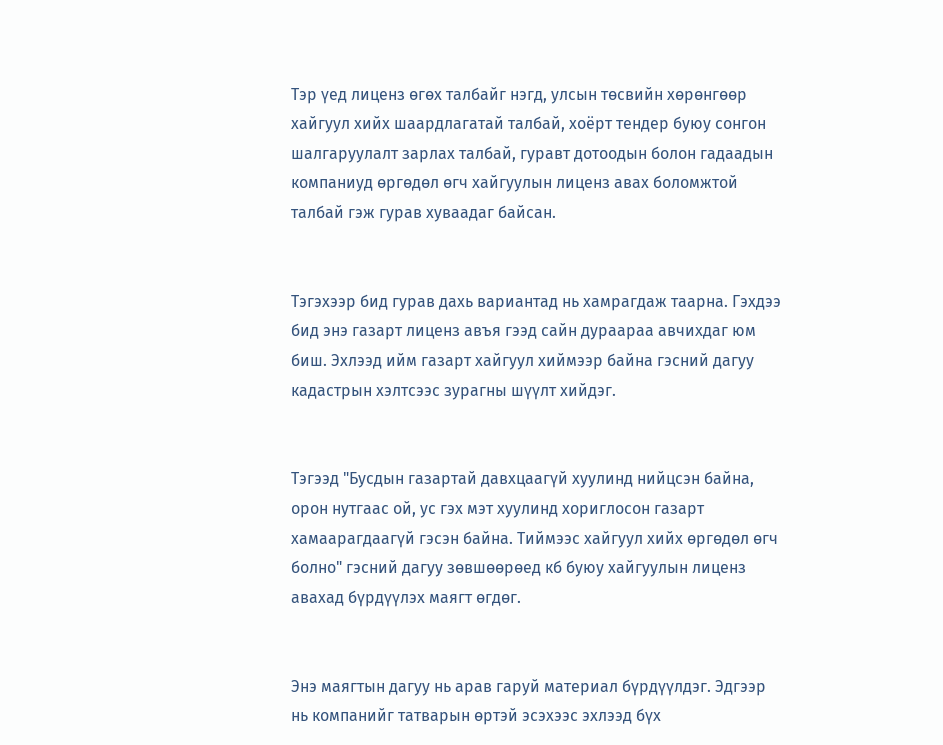Тэр үед лиценз өгөх талбайг нэгд, улсын төсвийн хөрөнгөөр хайгуул хийх шаардлагатай талбай, хоёрт тендер буюу сонгон шалгаруулалт зарлах талбай, гуравт дотоодын болон гадаадын компаниуд өргөдөл өгч хайгуулын лиценз авах боломжтой талбай гэж гурав хуваадаг байсан.


Тэгэхээр бид гурав дахь вариантад нь хамрагдаж таарна. Гэхдээ бид энэ газарт лиценз авъя гээд сайн дураараа авчихдаг юм биш. Эхлээд ийм газарт хайгуул хиймээр байна гэсний дагуу кадастрын хэлтсээс зурагны шүүлт хийдэг.


Тэгээд "Бусдын газартай давхцаагүй хуулинд нийцсэн байна, орон нутгаас ой, ус гэх мэт хуулинд хориглосон газарт хамаарагдаагүй гэсэн байна. Тиймээс хайгуул хийх өргөдөл өгч болно" гэсний дагуу зөвшөөрөед кб буюу хайгуулын лиценз авахад бүрдүүлэх маягт өгдөг.


Энэ маягтын дагуу нь арав гаруй материал бүрдүүлдэг. Эдгээр нь компанийг татварын өртэй эсэхээс эхлээд бүх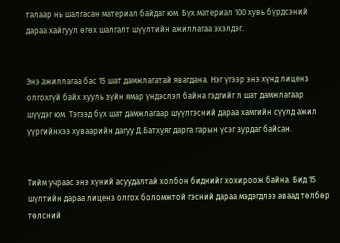талаар нь шалгасан материал байдаг юм. Бүх материал 100 хувь бүрдсэний дараа хайгуул өгөх шалгалт шүүлтийн ажиллагаа эхэлдэг.


Энэ ажиллагаа бас 15 шат дамжлагатай явагдана. Нэг үгээр энэ хүнд лиценз олгохгүй байх хууль зүйн ямар үндэслэл байна гэдгийг л шат дамжлагаар шүүдэг юм. Тэгээд бүх шат дамжлагаар шүүлгэсний дараа хамгийн сүүлд ажил үүргийнхээ хуваарийн дагуу Д.Батхуяг дарга гарын үсэг зурдаг байсан.


Тийм учраас энэ хүний асуудалтай холбон биднийг хохироож байна. Бид 15 шүлтийн дараа лиценз олгох боломжтой гэсний дараа мэдэгдлээ аваад төлбөр төлсний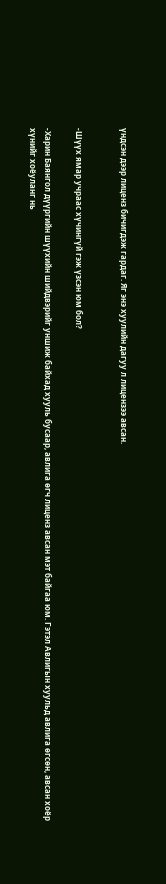үндсэн дээр лиценз бичигдэж гардаг. Яг энэ хуулийн дагуу л лицензээ авсан.


-Шүүх ямар учраас хүчингүй гэж үзсэн юм бол?

-Харин Баянгол дүүргийн шүүхийн шийдвэрийг уншиж байхад хууль бусаар, авлига өгч лиценз авсан мэт байгаа юм. Гэтэл Авлигын хуульд авлига өгсөн, авсан хоёр
хүнийг хоёуланг нь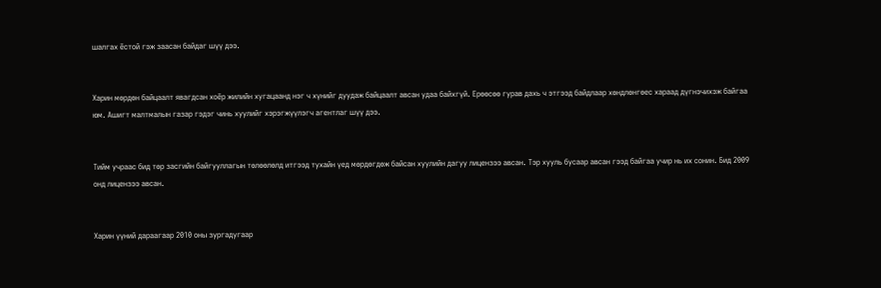шалгах ёстой гэж заасан байдаг шүү дээ.


Харин мөрдөн байцаалт явагдсан хоёр жилийн хугацаанд нэг ч хүнийг дуудаж байцаалт авсан удаа байхгүй. Ерөөсөө гурав дахь ч этгээд байдлаар хөндлөнгөес хараад дүгнэчихэж байгаа юм. Ашигт малтмалын газар гэдэг чинь хуулийг хэрэгжүүлэгч агентлаг шүү дээ.


Тийм учраас бид төр засгийн байгууллагын төлөөлөлд итгээд тухайн үед мөрдөгдөж байсан хуулийн дагуу лицензээ авсан. Тэр хууль бусаар авсан гээд байгаа учир нь их сонин. Бид 2009 онд лицензээ авсан.


Харин үүний дараагаар 2010 оны зургадугаар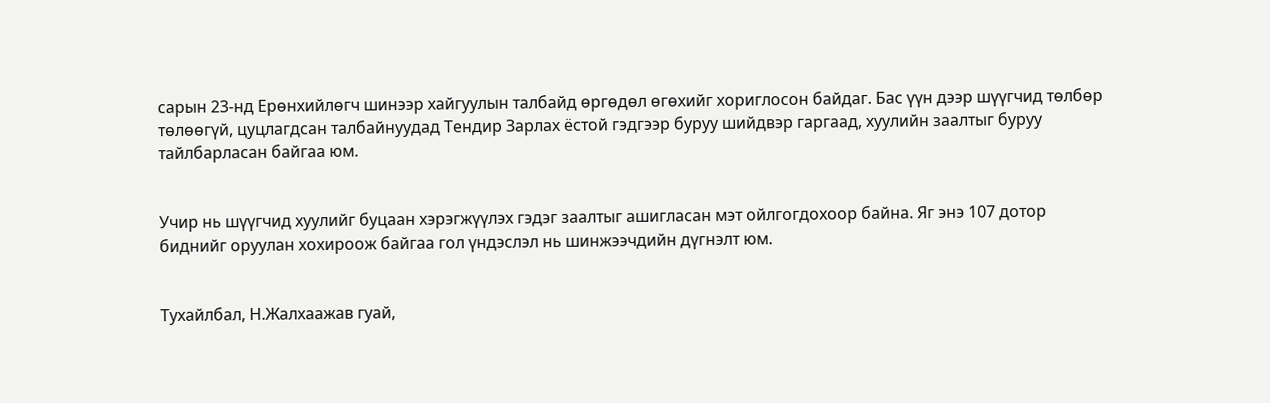сарын 23-нд Ерөнхийлөгч шинээр хайгуулын талбайд өргөдөл өгөхийг хориглосон байдаг. Бас үүн дээр шүүгчид төлбөр төлөөгүй, цуцлагдсан талбайнуудад Тендир Зарлах ёстой гэдгээр буруу шийдвэр гаргаад, хуулийн заалтыг буруу тайлбарласан байгаа юм.


Учир нь шүүгчид хуулийг буцаан хэрэгжүүлэх гэдэг заалтыг ашигласан мэт ойлгогдохоор байна. Яг энэ 107 дотор биднийг оруулан хохироож байгаа гол үндэслэл нь шинжээчдийн дүгнэлт юм.


Тухайлбал, Н.Жалхаажав гуай,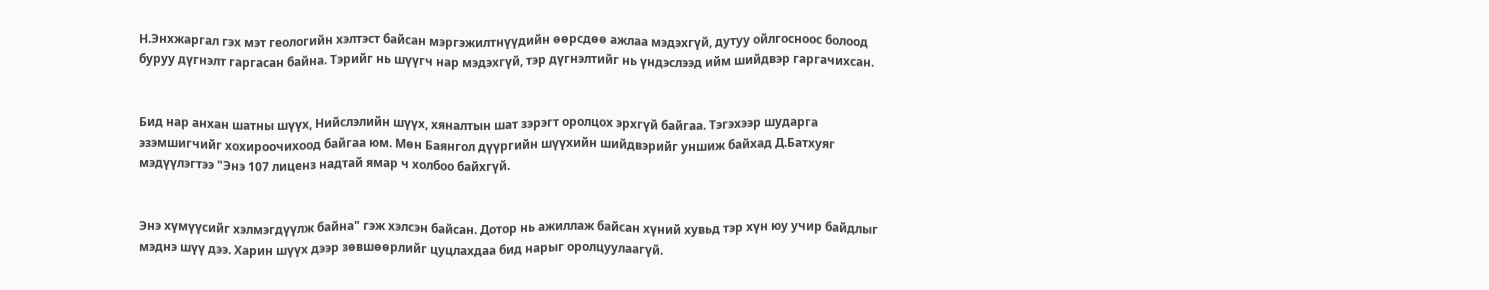Н.Энхжаргал гэх мэт геологийн хэлтэст байсан мэргэжилтнүүдийн өөрсдөө ажлаа мэдэхгүй, дутуу ойлгосноос болоод буруу дүгнэлт гаргасан байна. Тэрийг нь шүүгч нар мэдэхгүй, тэр дүгнэлтийг нь үндэслээд ийм шийдвэр гаргачихсан.


Бид нар анхан шатны шүүх, Нийслэлийн шүүх, хяналтын шат зэрэгт оролцох эрхгүй байгаа. Тэгэхээр шударга эзэмшигчийг хохироочихоод байгаа юм. Мөн Баянгол дүүргийн шүүхийн шийдвэрийг уншиж байхад Д.Батхуяг мэдүүлэгтээ "Энэ 107 лиценз надтай ямар ч холбоо байхгүй.


Энэ хүмүүсийг хэлмэгдүүлж байна" гэж хэлсэн байсан. Дотор нь ажиллаж байсан хүний хувьд тэр хүн юу учир байдлыг мэднэ шүү дээ. Харин шүүх дээр зөвшөөрлийг цуцлахдаа бид нарыг оролцуулаагүй.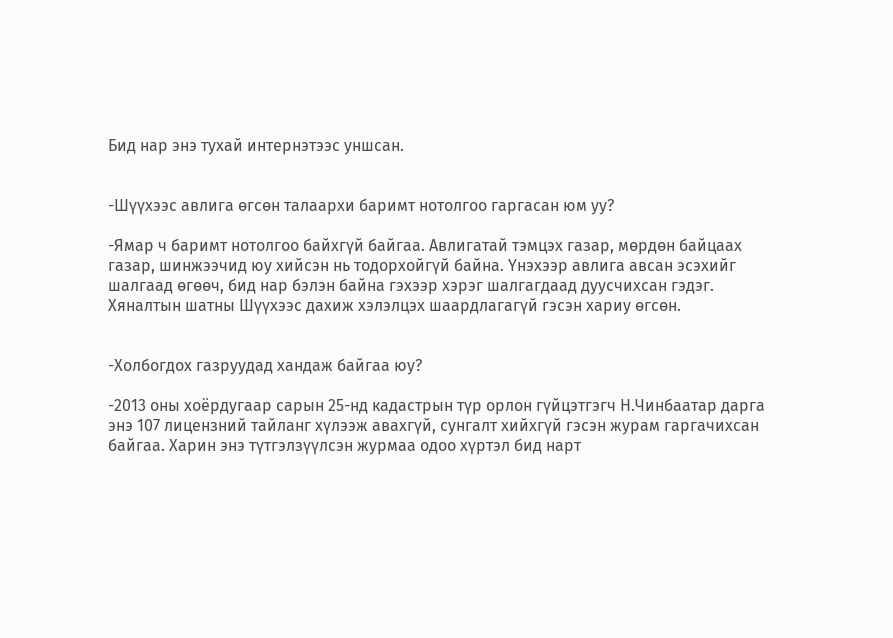Бид нар энэ тухай интернэтээс уншсан.


-Шүүхээс авлига өгсөн талаархи баримт нотолгоо гаргасан юм уу?

-Ямар ч баримт нотолгоо байхгүй байгаа. Авлигатай тэмцэх газар, мөрдөн байцаах газар, шинжээчид юу хийсэн нь тодорхойгүй байна. Үнэхээр авлига авсан эсэхийг шалгаад өгөөч, бид нар бэлэн байна гэхээр хэрэг шалгагдаад дуусчихсан гэдэг. Хяналтын шатны Шүүхээс дахиж хэлэлцэх шаардлагагүй гэсэн хариу өгсөн.


-Холбогдох газруудад хандаж байгаа юу?

-2013 оны хоёрдугаар сарын 25-нд кадастрын түр орлон гүйцэтгэгч Н.Чинбаатар дарга энэ 107 лицензний тайланг хүлээж авахгүй, сунгалт хийхгүй гэсэн журам гаргачихсан байгаа. Харин энэ түтгэлзүүлсэн журмаа одоо хүртэл бид нарт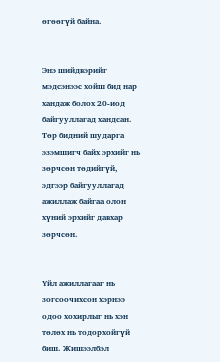өгөөгүй байна.


Энэ шийдвэрийг мэдсэнээс хойш бид нар хандаж болох 20-иод байгууллагад хандсан. Төр бидний шударга эзэмшигч байх эрхийг нь зөрчсөн төдийгүй, эдгээр байгууллагад ажиллаж байгаа олон хүний эрхийг давхар зөрчсөн.


Үйл ажиллагааг нь зогсоочихсон хэрнээ одоо хохирлыг нь хэн төлөх нь тодорхойгүй биш. Жишээлбэл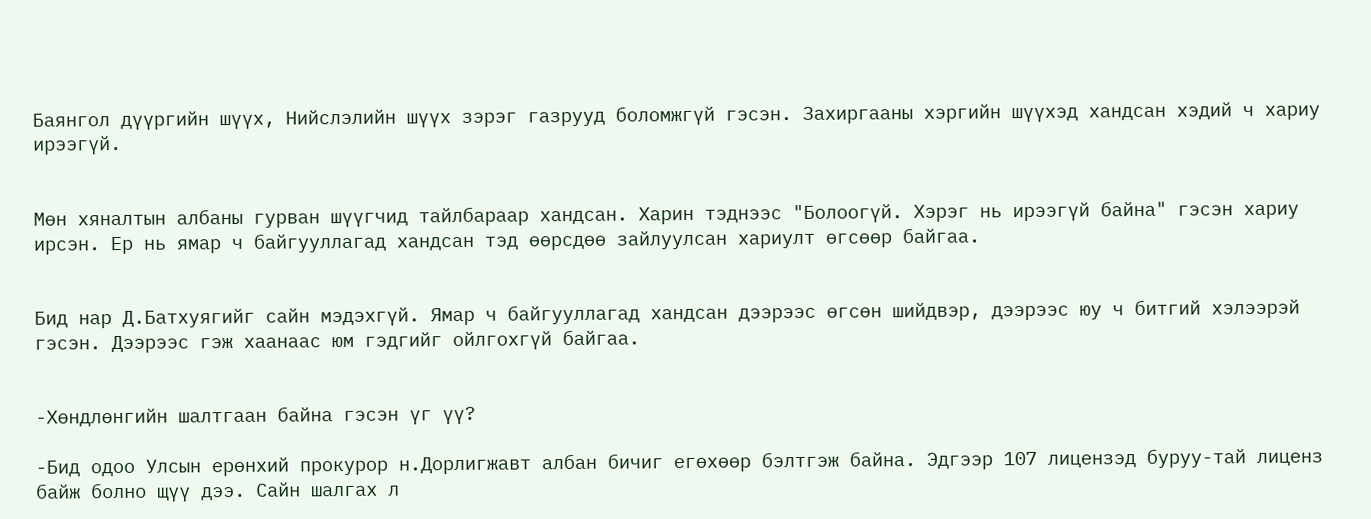Баянгол дүүргийн шүүх, Нийслэлийн шүүх зэрэг газрууд боломжгүй гэсэн. Захиргааны хэргийн шүүхэд хандсан хэдий ч хариу ирээгүй.


Мөн хяналтын албаны гурван шүүгчид тайлбараар хандсан. Харин тэднээс "Болоогүй. Хэрэг нь ирээгүй байна" гэсэн хариу ирсэн. Ер нь ямар ч байгууллагад хандсан тэд өөрсдөө зайлуулсан хариулт өгсөөр байгаа.


Бид нар Д.Батхуягийг сайн мэдэхгүй. Ямар ч байгууллагад хандсан дээрээс өгсөн шийдвэр, дээрээс юу ч битгий хэлээрэй гэсэн. Дээрээс гэж хаанаас юм гэдгийг ойлгохгүй байгаа.


-Хөндлөнгийн шалтгаан байна гэсэн үг үү?

-Бид одоо Улсын ерөнхий прокурор н.Дорлигжавт албан бичиг егөхөөр бэлтгэж байна. Эдгээр 107 лицензэд буруу-тай лиценз байж болно щүү дээ. Сайн шалгах л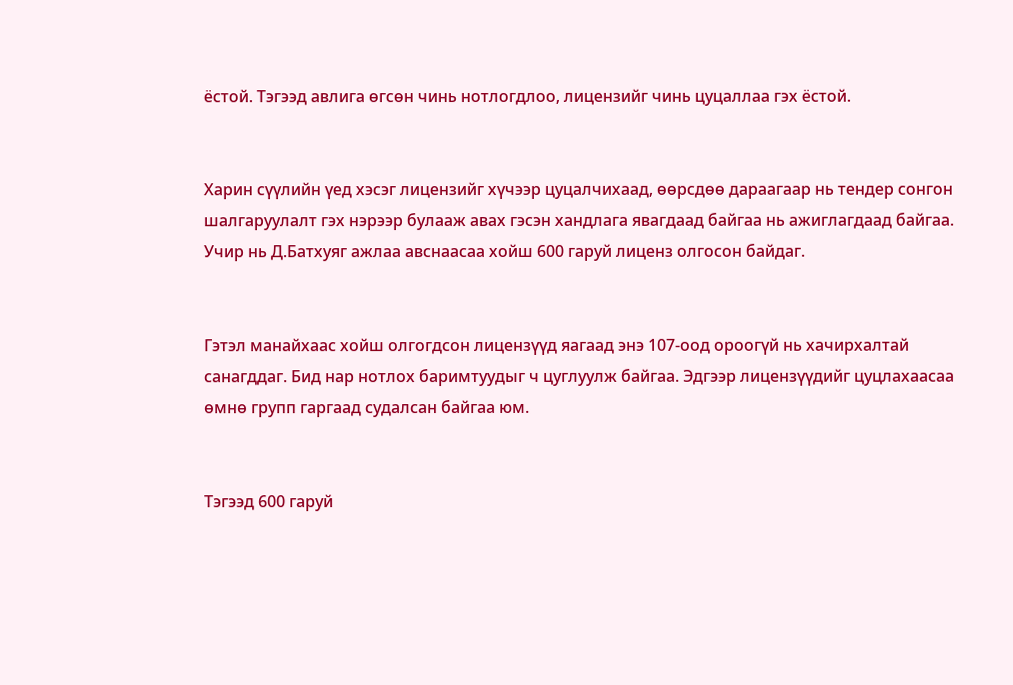ёстой. Тэгээд авлига өгсөн чинь нотлогдлоо, лицензийг чинь цуцаллаа гэх ёстой.


Харин сүүлийн үед хэсэг лицензийг хүчээр цуцалчихаад, өөрсдөө дараагаар нь тендер сонгон шалгаруулалт гэх нэрээр булааж авах гэсэн хандлага явагдаад байгаа нь ажиглагдаад байгаа. Учир нь Д.Батхуяг ажлаа авснаасаа хойш 600 гаруй лиценз олгосон байдаг.


Гэтэл манайхаас хойш олгогдсон лицензүүд яагаад энэ 107-оод ороогүй нь хачирхалтай санагддаг. Бид нар нотлох баримтуудыг ч цуглуулж байгаа. Эдгээр лицензүүдийг цуцлахаасаа өмнө групп гаргаад судалсан байгаа юм.


Тэгээд 600 гаруй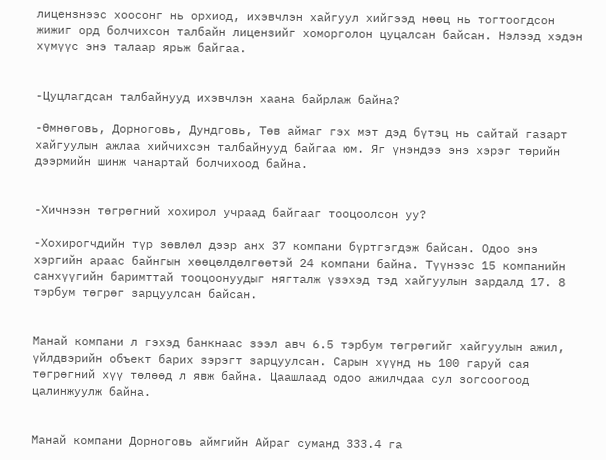лицензнээс хоосонг нь орхиод, ихэвчлэн хайгуул хийгээд нөөц нь тогтоогдсон жижиг орд болчихсон талбайн лицензийг хоморголон цуцалсан байсан. Нэлээд хэдэн хүмүүс энэ талаар ярьж байгаа.


-Цуцлагдсан талбайнууд ихэвчлэн хаана байрлаж байна?

-Өмнөговь, Дорноговь, Дундговь, Төв аймаг гэх мэт дэд бүтэц нь сайтай газарт хайгуулын ажлаа хийчихсэн талбайнууд байгаа юм. Яг үнэндээ энэ хэрэг төрийн дээрмийн шинж чанартай болчихоод байна.


-Хичнээн төгрөгний хохирол учраад байгааг тооцоолсон уу?

-Хохирогчдийн түр зөвлөл дээр анх 37 компани бүртгэгдэж байсан. Одоо энэ хэргийн араас байнгын хөөцөлдөлгөөтэй 24 компани байна. Түүнээс 15 компанийн санхүүгийн баримттай тооцоонуудыг нягталж үзэхэд тэд хайгуулын зардалд 17. 8 тэрбум төгрөг зарцуулсан байсан.


Манай компани л гэхэд банкнаас зээл авч 6.5 тэрбум төгрөгийг хайгуулын ажил, үйлдвэрийн объект барих зэрэгт зарцуулсан. Сарын хүүнд нь 100 гаруй сая төгрөгний хүү төлөөд л явж байна. Цаашлаад одоо ажилчдаа сул зогсоогоод цалинжуулж байна.


Манай компани Дорноговь аймгийн Айраг суманд 333.4 га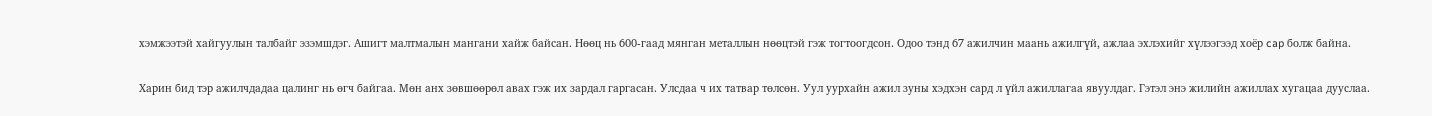хэмжээтэй хайгуулын талбайг эзэмшдэг. Ашигт малтмалын мангани хайж байсан. Нөөц нь 600-гаад мянган металлын нөөцтэй гэж тогтоогдсон. Одоо тэнд 67 ажилчин маань ажилгүй, ажлаа эхлэхийг хүлээгээд хоёр cap болж байна.


Харин бид тэр ажилчдадаа цалинг нь өгч байгаа. Мөн анх зөвшөөрөл авах гэж их зардал гаргасан. Улсдаа ч их татвар төлсөн. Уул уурхайн ажил зуны хэдхэн сард л үйл ажиллагаа явуулдаг. Гэтэл энэ жилийн ажиллах хугацаа дууслаа.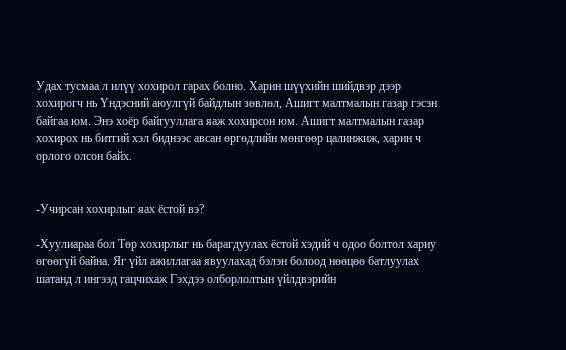Удах тусмаа л илүү хохирол гарах болно. Харин шүүхийн шийдвэр дээр хохирогч нь Үндэсний аюулгүй байдлын зөвлөл, Ашигт малтмалын газар гэсэн байгаа юм. Энэ хоёр байгууллага яаж хохирсон юм. Ашигт малтмалын газар хохирох нь битгий хэл биднээс авсан өргөдлийн мөнгөөр цалинжиж, харин ч орлого олсон байх.


-Учирсан хохирлыг яах ёстой вэ?

-Хуулиараа бол Төр хохирлыг нь барагдуулах ёстой хэдий ч одоо болтол хариу өгөөгүй байна. Яг үйл ажиллагаа явуулахад бэлэн болоод нөөцөө батлуулах шатанд л ингээд гацчихаж Гэхдээ олборлолтын үйлдвэрийн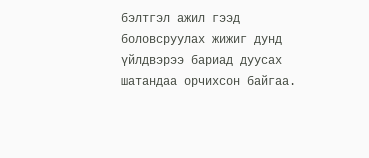бэлтгэл ажил гээд боловсруулах жижиг дунд үйлдвэрээ бариад дуусах шатандаа орчихсон байгаа.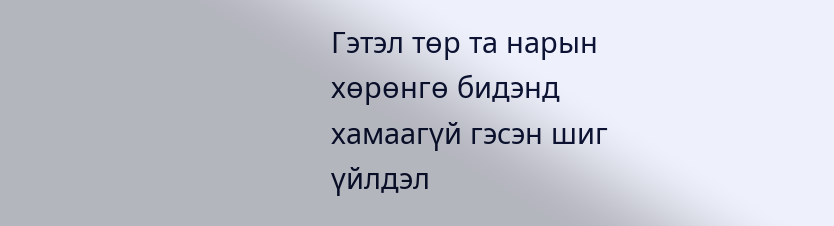Гэтэл төр та нарын хөрөнгө бидэнд хамаагүй гэсэн шиг үйлдэл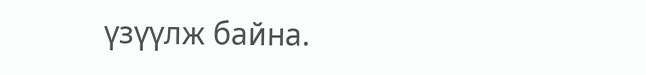үзүүлж байна.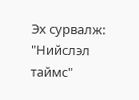Эх сурвалж: "Нийслэл таймс"